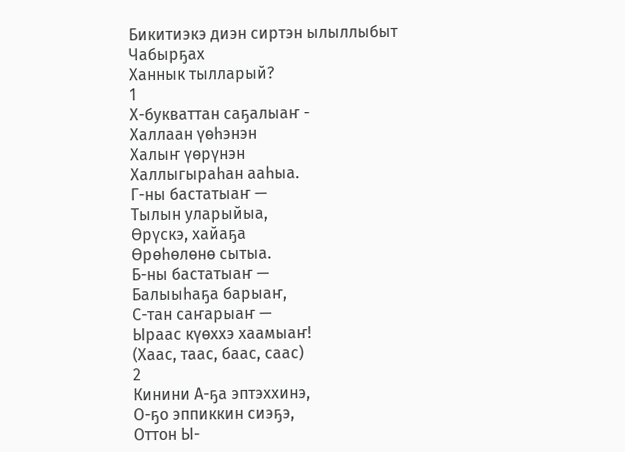Бикитиэкэ диэн сиртэн ылыллыбыт
Чабырҕах
Ханнык тылларый?
1
Х-букваттан саҕалыаҥ -
Халлаан үөһэнэн
Халыҥ үөрүнэн
Халлыгыраһан ааһыа.
Г-ны бастатыаҥ —
Тылын уларыйыа,
Өрүскэ, хайаҕа
Өрөһөлөнө сытыа.
Б-ны бастатыаҥ —
Балыыһаҕа барыаҥ,
С-тан саҥарыаҥ —
Ыраас күөххэ хаамыаҥ!
(Хаас, таас, баас, саас)
2
Кинини А-ҕа эптэххинэ,
О-ҕо эппиккин сиэҕэ,
Оттон Ы-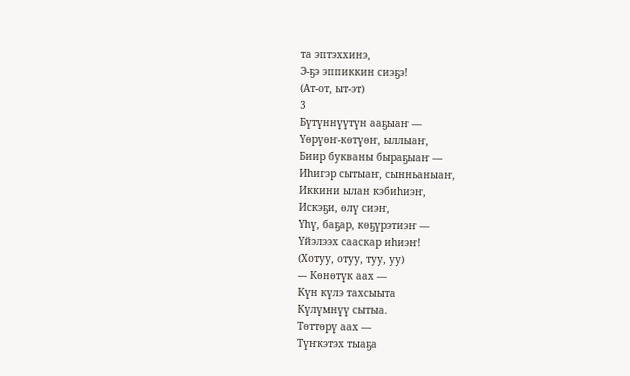та эптэххинэ,
Э-ҕэ эппиккин сиэҕэ!
(Ат-от, ыт-эт)
3
Бүтүннүүтүн ааҕыаҥ —
Үөрүөҥ-көтүөҥ, ыллыаҥ,
Биир букваны быраҕыаҥ —
Иһигэр сытыаҥ, сынньаныаҥ,
Иккини ылан кэбиһиэҥ,
Искэҕи, өлү сиэҥ,
Үһү, баҕар, көҕүрэтиэҥ —
Үйэлээх сааскар иһиэҥ!
(Хотуу, отуу, туу, уу)
--- Көнөтүк аах —
Күн күлэ тахсыыта
Күлүмнүү сытыа.
Төттөрү аах —
Түҥкэтэх тыаҕа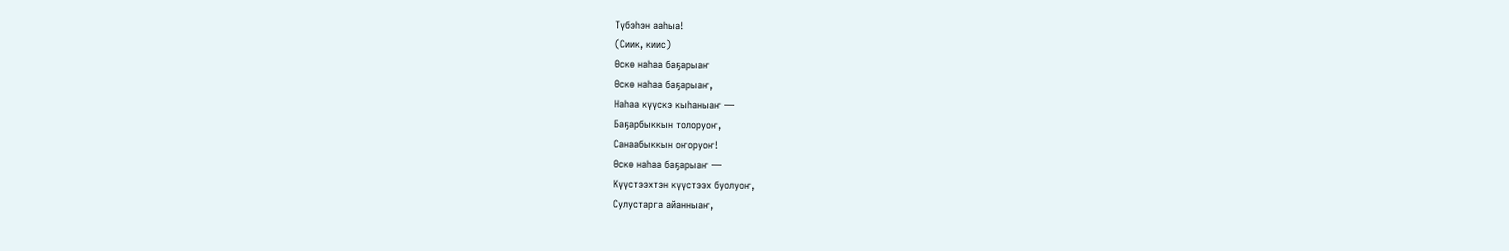Түбэһэн ааһыа!
(Сиик, киис)
Өскө наһаа баҕарыаҥ
Өскө наһаа баҕарыаҥ,
Наһаа күүскэ кыһаныаҥ —
Баҕарбыккын толоруоҥ,
Санаабыккын оҥоруоҥ!
Өскө наһаа баҕарыаҥ —
Күүстээхтэн күүстээх буолуоҥ,
Сулустарга айанныаҥ,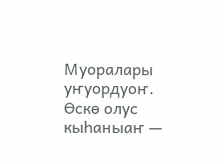Муоралары уҥуордуоҥ.
Өскө олус кыһаныаҥ —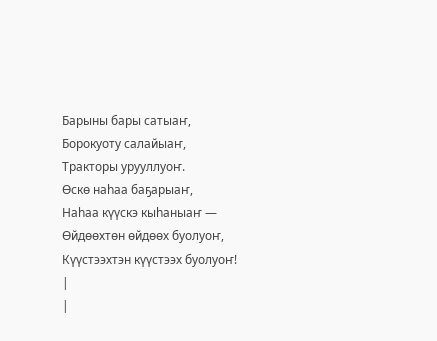Барыны бары сатыаҥ,
Борокуоту салайыаҥ,
Тракторы урууллуоҥ.
Өскө наһаа баҕарыаҥ,
Наһаа күүскэ кыһаныаҥ —
Өйдөөхтөн өйдөөх буолуоҥ,
Күүстээхтэн күүстээх буолуоҥ!
|
|